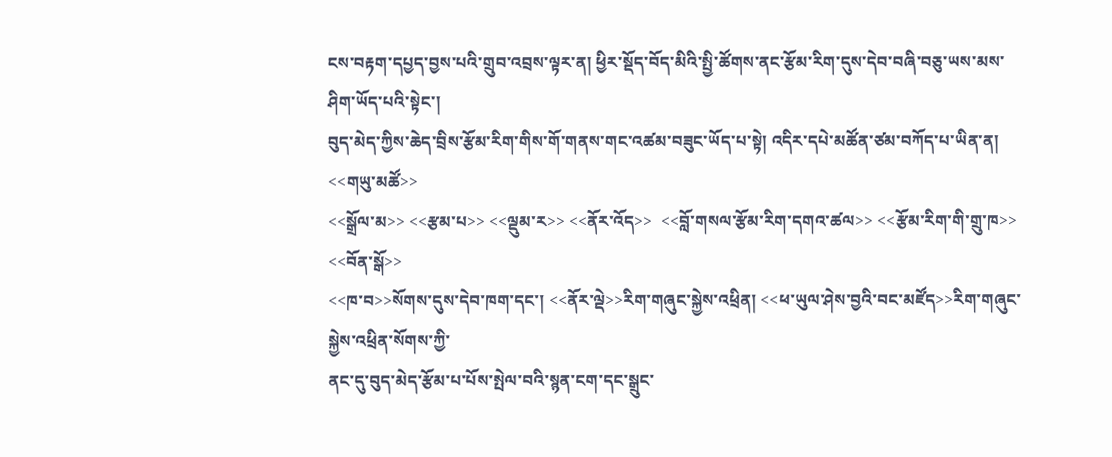ངས་བརྟག་དཔྱད་བྱས་པའི་གྲུབ་འབྲས་ལྟར་ན། ཕྱིར་སྡོད་བོད་མིའི་སྤྱི་ཚོགས་ནང་རྩོམ་རིག་དུས་དེབ་བཞི་བཅུ་ཡས་མས་ཤིག་ཡོད་པའི་སྟེང་།
བུད་མེད་ཀྱིས་ཆེད་བྲིས་རྩོམ་རིག་གིས་གོ་གནས་གང་འཚམ་བཟུང་ཡོད་པ་སྟེ། འདིར་དཔེ་མཚོན་ཙམ་བཀོད་པ་ཡིན་ན། <<གཡུ་མཚོ>>
<<སྒྲོལ་མ>> <<རྩམ་པ>> <<ལྡུམ་ར>> <<ནོར་འོད>>  <<བློ་གསལ་རྩོམ་རིག་དགའ་ཚལ>> <<རྩོམ་རིག་གི་གྲུ་ཁ>> <<བོན་སྒོ>>
<<ཁ་བ>>སོགས་དུས་དེབ་ཁག་དང་། <<ནོར་ལྡེ>>རིག་གཞུང་སྐྱེས་འཕྲིན། <<ཕ་ཡུལ་ཤེས་བྱའི་བང་མཛོད>>རིག་གཞུང་སྐྱེས་འཕྲིན་སོགས་ཀྱི་
ནང་དུ་བུད་མེད་རྩོམ་པ་པོས་སྤེལ་བའི་སྙན་ངག་དང་སྒྲུང་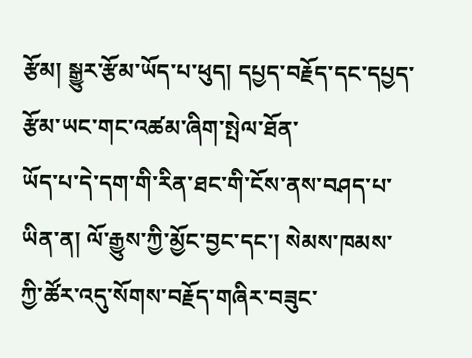རྩོམ། སྒྱུར་རྩོམ་ཡོད་པ་ཕུད། དཔྱད་བརྗོད་དང་དཔྱད་རྩོམ་ཡང་གང་འཚམ་ཞིག་སྤེལ་ཐོན་
ཡོད་པ་དེ་དག་གི་རིན་ཐང་གི་ངོས་ནས་བཤད་པ་ཡིན་ན། ལོ་རྒྱུས་ཀྱི་མྱོང་བྱང་དང་། སེམས་ཁམས་ཀྱི་ཚོར་འདུ་སོགས་བརྗོད་གཞིར་བཟུང་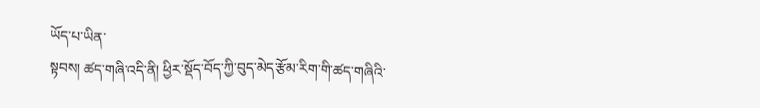ཡོད་པ་ཡིན་
སྟབས། ཚད་གཞི་འདི་ནི། ཕྱིར་སྡོད་བོད་ཀྱི་བུད་མེད་རྩོམ་རིག་གི་ཚད་གཞིའི་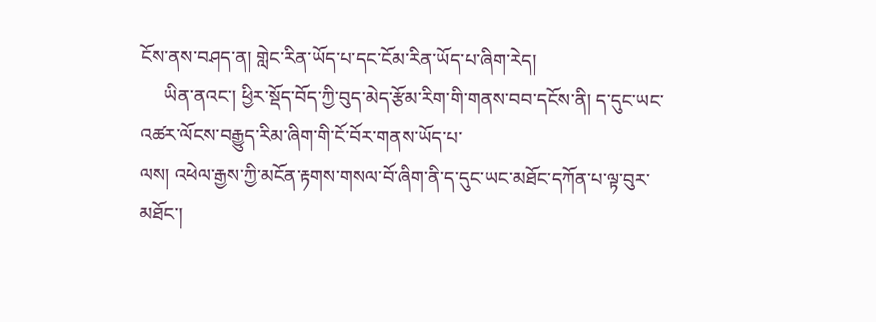ངོས་ནས་བཤད་ན། གླེང་རིན་ཡོད་པ་དང་ངོམ་རིན་ཡོད་པ་ཞིག་རེད།
     ཡིན་ནའང་། ཕྱིར་སྡོད་བོད་ཀྱི་བུད་མེད་རྩོམ་རིག་གི་གནས་བབ་དངོས་ནི། ད་དུང་ཡང་འཚར་ལོངས་བརྒྱུད་རིམ་ཞིག་གི་ངོ་བོར་གནས་ཡོད་པ་
ལས། འཕེལ་རྒྱས་ཀྱི་མངོན་རྟགས་གསལ་བོ་ཞིག་ནི་ད་དུང་ཡང་མཐོང་དཀོན་པ་ལྟ་བུར་མཐོང་།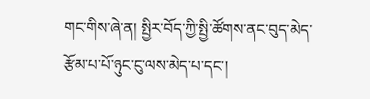གང་གིས་ཞེ་ན། སྤྱིར་བོད་ཀྱི་སྤྱི་ཚོགས་ནང་བུད་མེད་
རྩོམ་པ་པོ་ཉུང་ངུ་ལས་མེད་པ་དང་།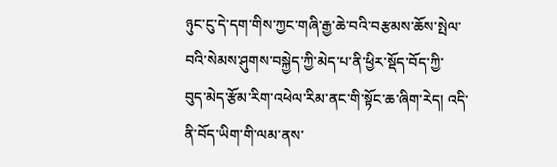ཉུང་ངུ་དེ་དག་གིས་ཀྱང་གཞི་རྒྱ་ཆེ་བའི་བརྩམས་ཆོས་སྤེལ་བའི་སེམས་ཤུགས་བསྐྱེད་ཀྱི་མེད་པ་ནི་ཕྱིར་སྡོད་བོད་ཀྱི་
བུད་མེད་རྩོམ་རིག་འཕེལ་རིམ་ནང་གི་སྟོང་ཆ་ཞིག་རེད། འདི་ནི་བོད་ཡིག་གི་ལམ་ནས་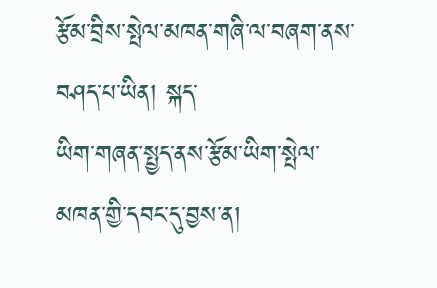རྩོམ་བྲིས་སྤེལ་མཁན་གཞི་ལ་བཞག་ནས་བཤད་པ་ཡིན། སྐད་
ཡིག་གཞན་སྤྱད་ནས་རྩོམ་ཡིག་སྤེལ་མཁན་གྱི་དབང་དུ་བྱས་ན།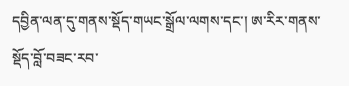དབྱིན་ལན་དུ་གནས་སྡོད་གཡང་སྒྲོལ་ལགས་དང་། ཨ་རིར་གནས་སྡོད་བློ་བཟང་རབ་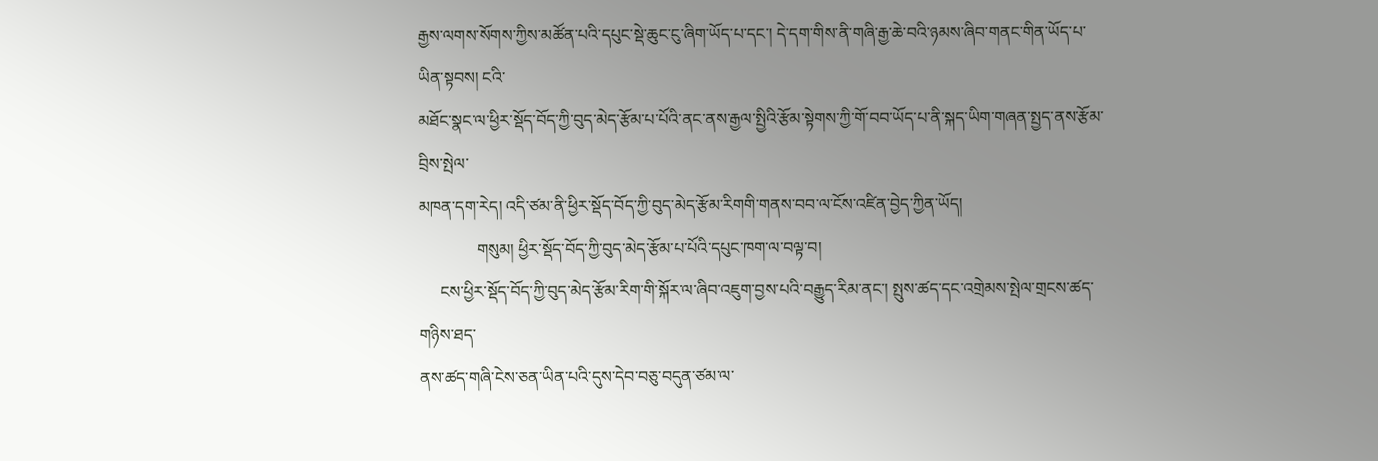རྒྱས་ལགས་སོགས་ཀྱིས་མཚོན་པའི་དཔུང་སྡེ་ཆུང་ངུ་ཞིག་ཡོད་པ་དང་། དེ་དག་གིས་ནི་གཞི་རྒྱ་ཆེ་བའི་ཉམས་ཞིབ་གནང་གིན་ཡོད་པ་ཡིན་སྟབས། ངའི་
མཐོང་སྣང་ལ་ཕྱིར་སྡོད་བོད་ཀྱི་བུད་མེད་རྩོམ་པ་པོའི་ནང་ནས་རྒྱལ་སྤྱིའི་རྩོམ་སྟེགས་ཀྱི་གོ་བབ་ཡོད་པ་ནི་སྐད་ཡིག་གཞན་སྤྱད་ནས་རྩོམ་བྲིས་སྤེལ་
མཁན་དག་རེད། འདི་ཙམ་ནི་ཕྱིར་སྡོད་བོད་ཀྱི་བུད་མེད་རྩོམ་རིགགི་གནས་བབ་ལ་ངོས་འཛིན་བྱེད་ཀྱིན་ཡོད།
              གསུམ། ཕྱིར་སྡོད་བོད་ཀྱི་བུད་མེད་རྩོམ་པ་པོའི་དཔུང་ཁག་ལ་བལྟ་བ།
     ངས་ཕྱིར་སྡོད་བོད་ཀྱི་བུད་མེད་རྩོམ་རིག་གི་སྐོར་ལ་ཞིབ་འཇུག་བྱས་པའི་བརྒྱུད་རིམ་ནང་། སྤུས་ཚད་དང་འགྲེམས་སྤེལ་གྲངས་ཚད་གཉིས་ཐད་
ནས་ཚད་གཞི་ངེས་ཅན་ཡིན་པའི་དུས་དེབ་བཅུ་བདུན་ཙམ་ལ་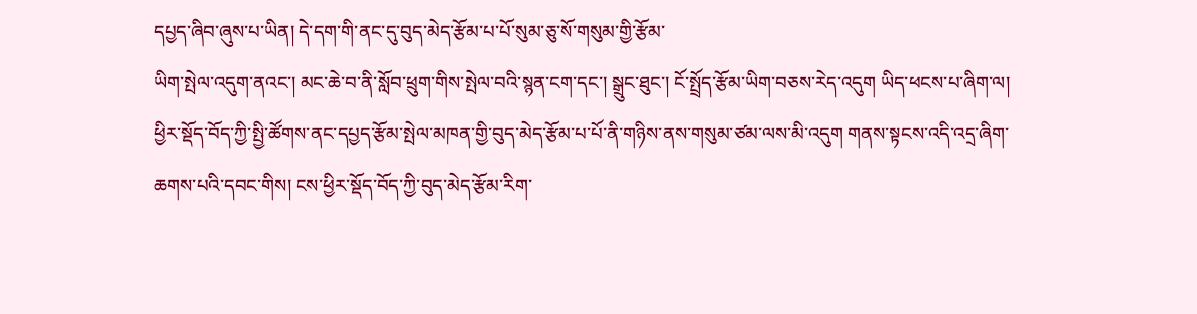དཔྱད་ཞིབ་ཞུས་པ་ཡིན། དེ་དག་གི་ནང་དུ་བུད་མེད་རྩོམ་པ་པོ་སུམ་ཅུ་སོ་གསུམ་གྱི་རྩོམ་
ཡིག་སྤེལ་འདུག་ནའང་། མང་ཆེ་བ་ནི་སློབ་ཕྲུག་གིས་སྤེལ་བའི་སྙན་ངག་དང་། སྒྲུང་ཐུང་། ངོ་སྤྲོད་རྩོམ་ཡིག་བཅས་རེད་འདུག ཡིད་ཕངས་པ་ཞིག་ལ།
ཕྱིར་སྡོད་བོད་ཀྱི་སྤྱི་ཚོགས་ནང་དཔྱད་རྩོམ་སྤེལ་མཁན་གྱི་བུད་མེད་རྩོམ་པ་པོ་ནི་གཉིས་ནས་གསུམ་ཙམ་ལས་མི་འདུག གནས་སྟངས་འདི་འདྲ་ཞིག་
ཆགས་པའི་དབང་གིས། ངས་ཕྱིར་སྡོད་བོད་ཀྱི་བུད་མེད་རྩོམ་རིག་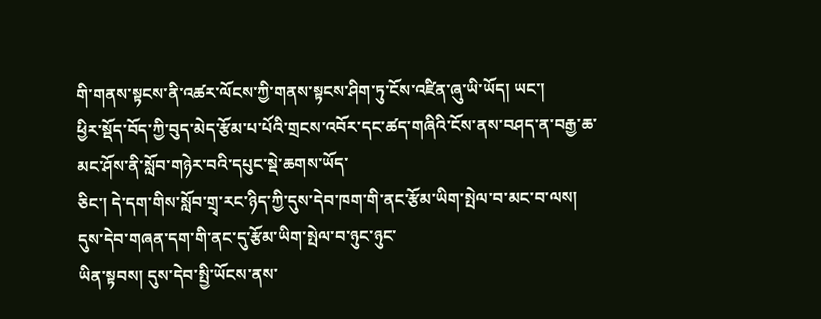གི་གནས་སྟངས་ནི་འཚར་ལོངས་ཀྱི་གནས་སྟངས་ཤིག་ཏུ་ངོས་འཛིན་ཞུ་ཡི་ཡོད། ཡང་།
ཕྱིར་སྡོད་བོད་ཀྱི་བུད་མེད་རྩོམ་པ་པོའི་གྲངས་འབོར་དང་ཚད་གཞིའི་ངོས་ནས་བཤད་ན་བརྒྱ་ཆ་མང་ཤོས་ནི་སློབ་གཉེར་བའི་དཔུང་སྡེ་ཆགས་ཡོད་
ཅིང་། དེ་དག་གིས་སློབ་གྲྭ་རང་ཉིད་ཀྱི་དུས་དེབ་ཁག་གི་ནང་རྩོམ་ཡིག་སྤེལ་བ་མང་བ་ལས། དུས་དེབ་གཞན་དག་གི་ནང་དུ་རྩོམ་ཡིག་སྤེལ་བ་ཉུང་ཉུང་
ཡིན་སྟབས། དུས་དེབ་སྤྱི་ཡོངས་ནས་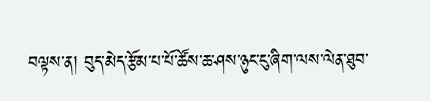བལྟས་ན། བུད་མེད་རྩོམ་པ་པོ་ཚོས་ཆ་ཤས་ཉུང་ངུ་ཞིག་ལས་ལེན་ཐུབ་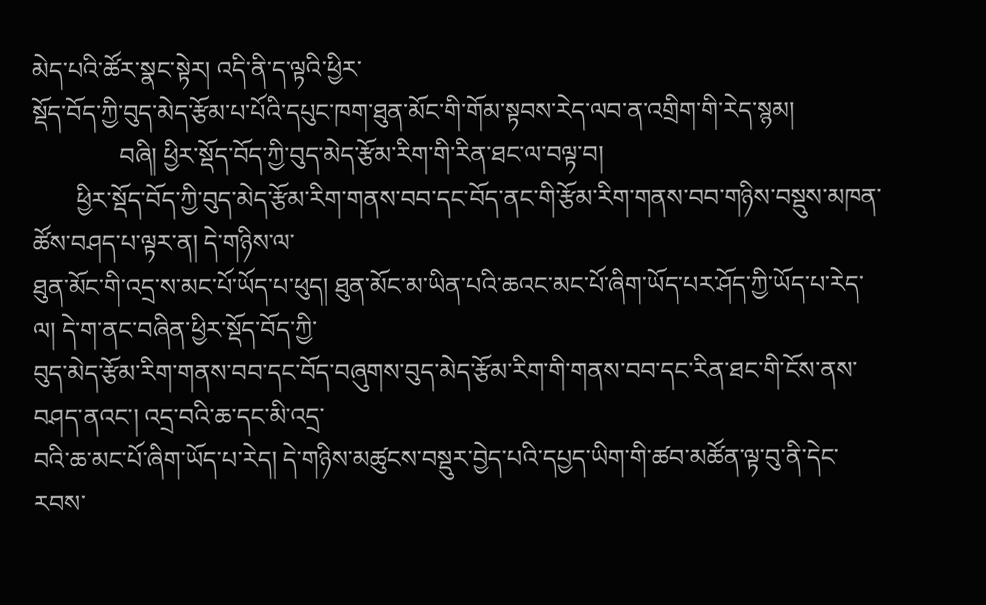མེད་པའི་ཚོར་སྣང་སྟེར། འདི་ནི་ད་ལྟའི་ཕྱིར་
སྡོད་བོད་ཀྱི་བུད་མེད་རྩོམ་པ་པོའི་དཔུང་ཁག་ཐུན་མོང་གི་གོམ་སྟབས་རེད་ལབ་ན་འགྲིག་གི་རེད་སྙམ།
              བཞི། ཕྱིར་སྡོད་བོད་ཀྱི་བུད་མེད་རྩོམ་རིག་གི་རིན་ཐང་ལ་བལྟ་བ།
       ཕྱིར་སྡོད་བོད་ཀྱི་བུད་མེད་རྩོམ་རིག་གནས་བབ་དང་བོད་ནང་གི་རྩོམ་རིག་གནས་བབ་གཉིས་བསྡུས་མཁན་ཚོས་བཤད་པ་ལྟར་ན། དེ་གཉིས་ལ་
ཐུན་མོང་གི་འདྲ་ས་མང་པོ་ཡོད་པ་ཕུད། ཐུན་མོང་མ་ཡིན་པའི་ཆའང་མང་པོ་ཞིག་ཡོད་པར་ཤོད་ཀྱི་ཡོད་པ་རེད་ལ། དེ་ག་ནང་བཞིན་ཕྱིར་སྡོད་བོད་ཀྱི་
བུད་མེད་རྩོམ་རིག་གནས་བབ་དང་བོད་བཞུགས་བུད་མེད་རྩོམ་རིག་གི་གནས་བབ་དང་རིན་ཐང་གི་ངོས་ནས་བཤད་ནའང་། འདྲ་བའི་ཆ་དང་མི་འདྲ་
བའི་ཆ་མང་པོ་ཞིག་ཡོད་པ་རེད། དེ་གཉིས་མཚུངས་བསྡུར་བྱེད་པའི་དཔྱད་ཡིག་གི་ཚབ་མཚོན་ལྟ་བུ་ནི་དེང་རབས་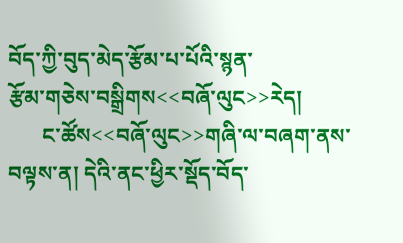བོད་ཀྱི་བུད་མེད་རྩོམ་པ་པོའི་སྙན་
རྩོམ་གཅེས་བསྒྲིགས<<བཞོ་ལུང>>རེད།
      ང་ཚོས<<བཞོ་ལུང>>གཞི་ལ་བཞག་ནས་བལྟས་ན། དེའི་ནང་ཕྱིར་སྡོད་བོད་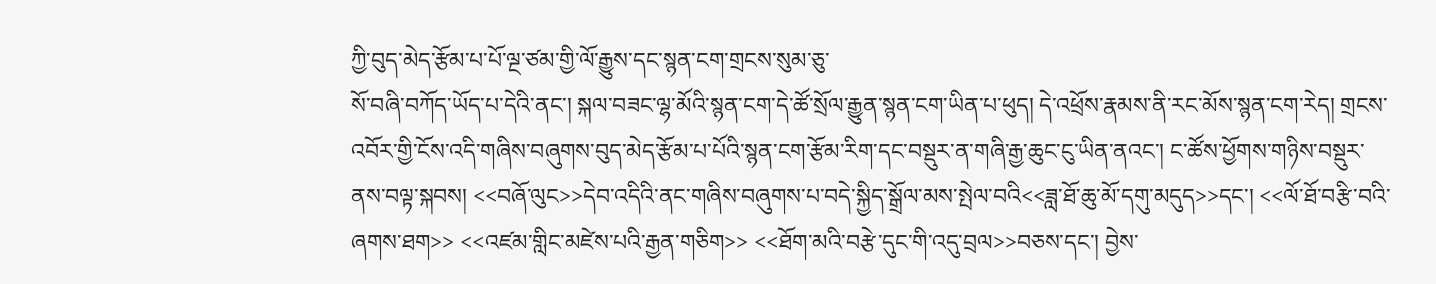ཀྱི་བུད་མེད་རྩོམ་པ་པོ་ལྔ་ཙམ་གྱི་ལོ་རྒྱུས་དང་སྙན་ངག་གྲངས་སུམ་ཅུ་
སོ་བཞི་བཀོད་ཡོད་པ་དེའི་ནང་། སྐལ་བཟང་ལྷ་མོའི་སྙན་ངག་དེ་ཚོ་སྲོལ་རྒྱུན་སྙན་ངག་ཡིན་པ་ཕུད། དེ་འཕྲོས་རྣམས་ནི་རང་མོས་སྙན་ངག་རེད། གྲངས་
འབོར་གྱི་ངོས་འདི་གཞིས་བཞུགས་བུད་མེད་རྩོམ་པ་པོའི་སྙན་ངག་རྩོམ་རིག་དང་བསྡུར་ན་གཞི་རྒྱ་ཆུང་ངུ་ཡིན་ནའང་། ང་ཚོས་ཕྱོགས་གཉིས་བསྡུར་
ནས་བལྟ་སྐབས། <<བཞོ་ལུང>>དེབ་འདིའི་ནང་གཞིས་བཞུགས་པ་བདེ་སྐྱིད་སྒྲོལ་མས་སྤེལ་བའི<<ཟླ་ཐོ་ཆུ་མོ་དགུ་མདུད>>དང་། <<ལོ་ཐོ་བརྩི་བའི་
ཞགས་ཐག>> <<འཛམ་གླིང་མཛེས་པའི་རྒྱན་གཅིག>> <<ཐོག་མའི་བརྩེ་དུང་གི་འདུ་བྲལ>>བཅས་དང་། བྱེས་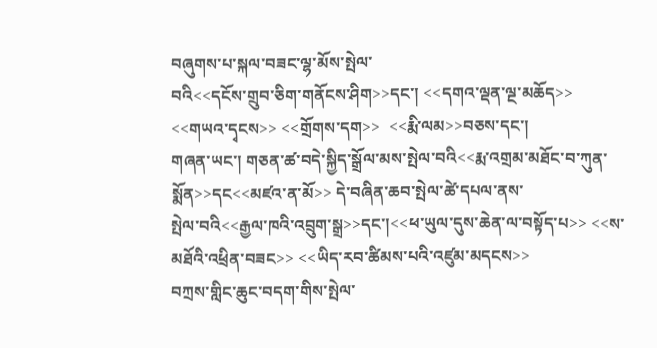བཞུགས་པ་སྐལ་བཟང་ལྷ་མོས་སྤེལ་
བའི<<དངོས་གྲུབ་ཅིག་གནོངས་ཤིག>>དང་། <<དགའ་ལྡན་ལྔ་མཆོད>>  <<གཡའ་དྭངས>> <<གྲོགས་དག>>  <<རྨི་ལམ>>བཅས་དང་།
གཞན་ཡང་། གཅན་ཚ་བདེ་སྐྱིད་སྒྲོལ་མས་སྤེལ་བའི<<རྨ་འགྲམ་མཐོང་བ་ཀུན་སྨོན>>དང<<མཛའ་ན་མོ>> དེ་བཞིན་ཆབ་སྤེལ་ཚེ་དཔལ་ནས་
སྤེལ་བའི<<རྒྱལ་ཁའི་འབྲུག་སྒྲ>>དང་།<<ཕ་ཡུལ་དུས་ཆེན་ལ་བསྟོད་པ>> <<ས་མཐོའི་འཕྲིན་བཟང>> <<ཡིད་རབ་ཚིམས་པའི་འཛུམ་མདངས>>
བཀྲས་གླིང་ཆུང་བདག་གིས་སྤེལ་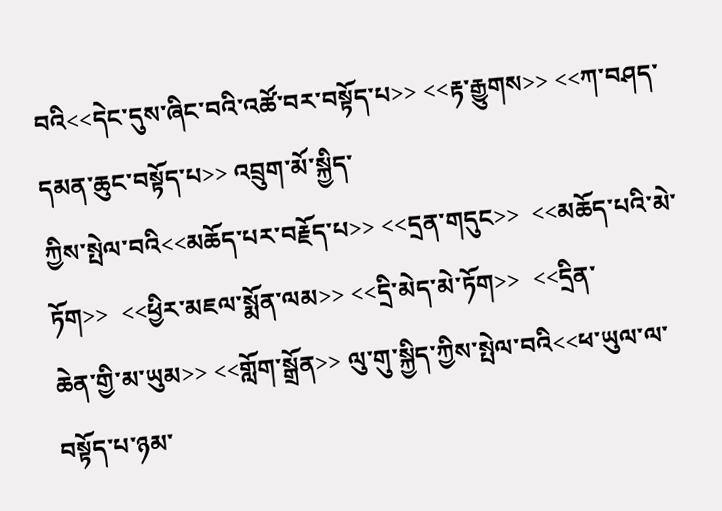བའི<<དེང་དུས་ཞིང་བའི་འཚོ་བར་བསྟོད་པ>> <<རྟ་རྒྱུགས>> <<ཀ་བཤད་དམན་ཆུང་བསྟོད་པ>> འབྲུག་མོ་སྐྱིད་
ཀྱིས་སྤེལ་བའི<<མཆོད་པར་བརྗོད་པ>> <<དྲན་གདུང>>  <<མཆོད་པའི་མེ་ཏོག>>  <<ཕྱིར་མཇལ་སྨོན་ལམ>> <<དྲི་མེད་མེ་ཏོག>>  <<དྲིན་
ཆེན་གྱི་མ་ཡུམ>> <<གློག་སྒྲོན>> ལུ་གུ་སྐྱིད་ཀྱིས་སྤེལ་བའི<<ཕ་ཡུལ་ལ་བསྟོད་པ་ཉམ་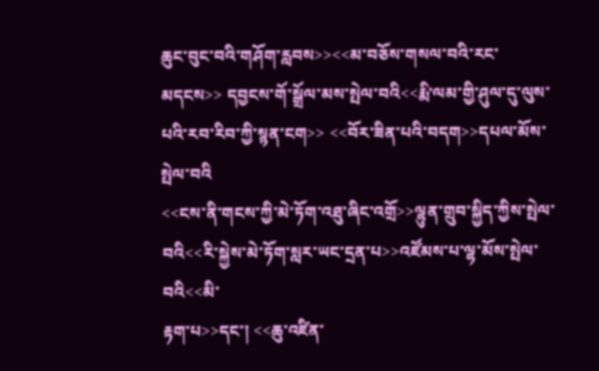ཆུང་བུང་བའི་གཤོག་རླབས>><<མ་བཅོས་གསལ་བའི་རང་
མདངས>> དབྱངས་གོ་སྒྲོལ་མས་སྤེལ་བའི<<རྨི་ལམ་གྱི་ཤུལ་དུ་ལུས་པའི་རབ་རིབ་ཀྱི་སྙན་ངག>> <<བོར་ཟིན་པའི་བདག>>དཔལ་མོས་སྤེལ་བའི
<<ངས་ནི་གངས་ཀྱི་མེ་ཏོག་འཐུ་ཞིང་འགྲོ>>ལྷུན་གྲུབ་སྐྱིད་ཀྱིས་སྤེལ་བའི<<རི་སྐྱེས་མེ་ཏོག་སླར་ཡང་དྲན་པ>>འཛོམས་པ་ལྷ་མོས་སྤེལ་བའི<<མི་
རྟག་པ>>དང་། <<ཆུ་འཛིན་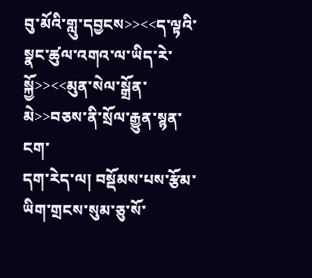བུ་མོའི་གླུ་དབྱངས>><<ད་ལྟའི་སྣང་ཚུལ་འགའ་ལ་ཡིད་རེ་སྐྱོ>><<མུན་སེལ་སྒྲོན་མེ>>བཅས་ནི་སྲོལ་རྒྱུན་སྙན་ངག་
དག་རེད་ལ། བསྡོམས་པས་རྩོམ་ཡིག་གྲངས་སུམ་ཅུ་སོ་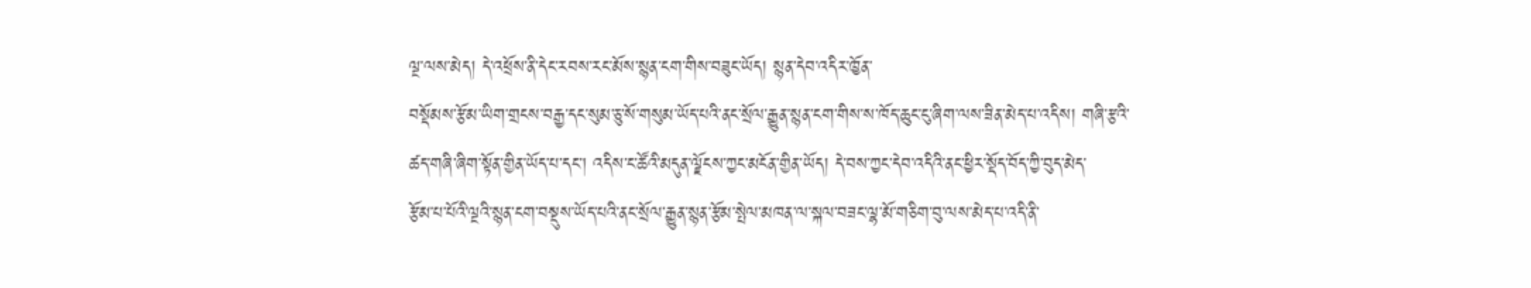ལྔ་ལས་མེད། དེ་འཕྲོས་ནི་དེང་རབས་རང་མོས་སྙན་ངག་གིས་བཟུང་ཡོད། སྙན་དེབ་འདིར་ཁྱོན་
བསྡོམས་རྩོམ་ཡིག་གྲངས་བརྒྱ་དང་སུམ་ཅུ་སོ་གསུམ་ཡོད་པའི་ནང་སྲོལ་རྒྱུན་སྙན་ངག་གིས་ས་ཁོད་ཆུང་ངུ་ཞིག་ལས་ཟིན་མེད་པ་འདིས། གཞི་རྩའི་
ཚད་གཞི་ཞིག་སྟོན་གྱིན་ཡོད་པ་དང་། འདིས་ང་ཚོའི་མདུན་ལྗོངས་ཀྱང་མངོན་གྱིན་ཡོད། དེ་བས་ཀྱང་དེབ་འདིའི་ནང་ཕྱིར་སྡོད་བོད་ཀྱི་བུད་མེད་
རྩོམ་པ་པོའི་ལྔའི་སྙན་ངག་བསྡུས་ཡོད་པའི་ནང་སྲོལ་རྒྱུན་སྙན་རྩོམ་སྤེལ་མཁན་ལ་སྐལ་བཟང་ལྷ་མོ་གཅིག་བུ་ལས་མེད་པ་འདི་ནི་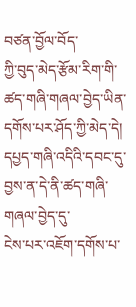བཙན་བྱོལ་བོད་
ཀྱི་བུད་མེད་རྩོམ་རིག་གི་ཚད་གཞི་གཞལ་བྱེད་ཡིན་དགོས་པར་ཤོད་ཀྱི་མེད་དེ། དཔྱད་གཞི་འདིའི་དབང་དུ་བྱས་ན་དེ་ནི་ཚད་གཞི་གཞལ་བྱེད་དུ་
ངེས་པར་འཇོག་དགོས་པ་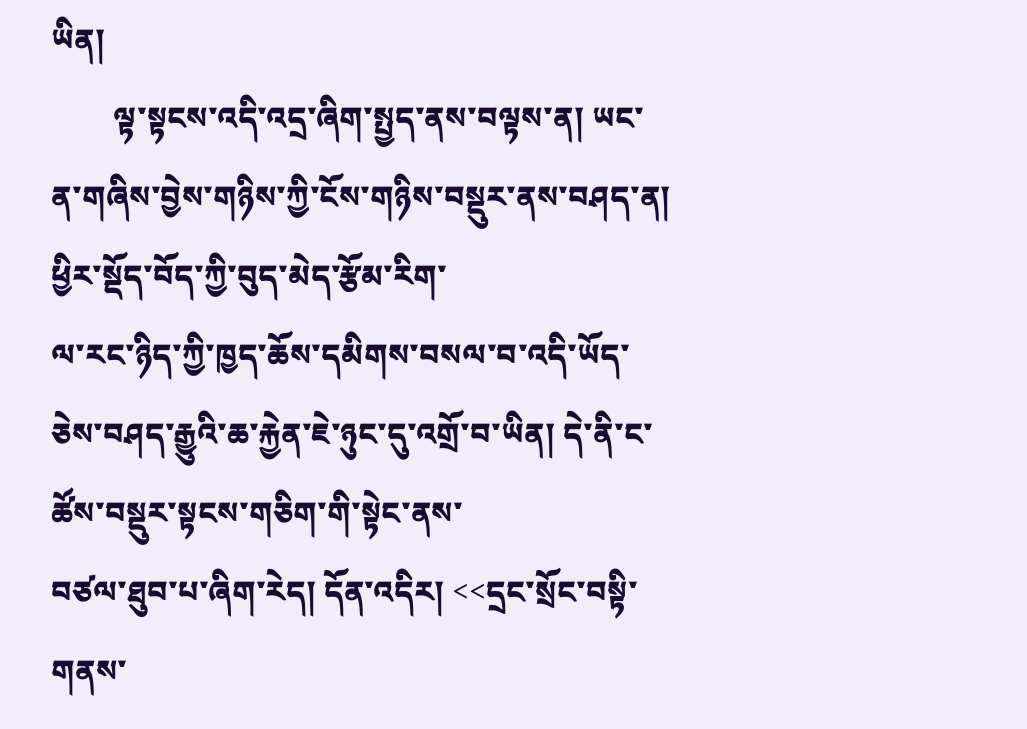ཡིན།
        ལྟ་སྟངས་འདི་འདྲ་ཞིག་སྤྱད་ནས་བལྟས་ན། ཡང་ན་གཞིས་བྱེས་གཉིས་ཀྱི་ངོས་གཉིས་བསྡུར་ནས་བཤད་ན། ཕྱིར་སྡོད་བོད་ཀྱི་བུད་མེད་རྩོམ་རིག་
ལ་རང་ཉིད་ཀྱི་ཁྱད་ཆོས་དམིགས་བསལ་བ་འདི་ཡོད་ཅེས་བཤད་རྒྱུའི་ཆ་རྐྱེན་ཇེ་ཉུང་དུ་འགྲོ་བ་ཡིན། དེ་ནི་ང་ཚོས་བསྡུར་སྟངས་གཅིག་གི་སྟེང་ནས་
བཙལ་ཐུབ་པ་ཞིག་རེད། དོན་འདིར། <<དྲང་སྲོང་བསྟི་གནས་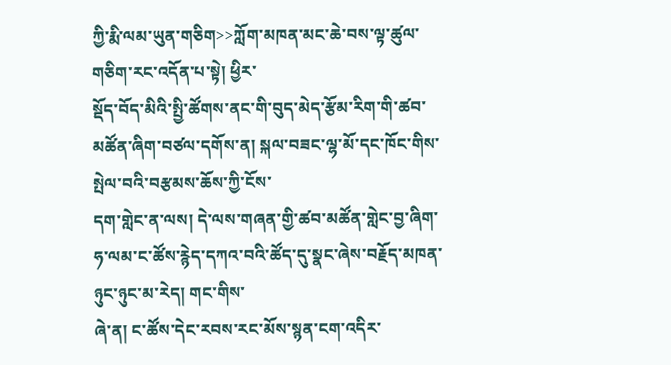ཀྱི་རྨི་ལམ་ཡུན་གཅིག>>ཀློག་མཁན་མང་ཆེ་བས་ལྟ་ཚུལ་གཅིག་རང་འདོན་པ་སྟེ། ཕྱིར་
སྡོད་བོད་མིའི་སྤྱི་ཚོགས་ནང་གི་བུད་མེད་རྩོམ་རིག་གི་ཚབ་མཚོན་ཞིག་བཙལ་དགོས་ན། སྐལ་བཟང་ལྷ་མོ་དང་ཁོང་གིས་སྤེལ་བའི་བརྩམས་ཆོས་ཀྱི་ངོས་
དག་གླེང་ན་ལས། དེ་ལས་གཞན་གྱི་ཚབ་མཚོན་གླེང་བྱ་ཞིག་ཧ་ལམ་ང་ཚོས་རྙེད་དཀའ་བའི་ཚོད་དུ་སྣང་ཞེས་བརྗོད་མཁན་ཉུང་ཉུང་མ་རེད། གང་གིས་
ཞེ་ན། ང་ཚོས་དེང་རབས་རང་མོས་སྙན་ངག་འདིར་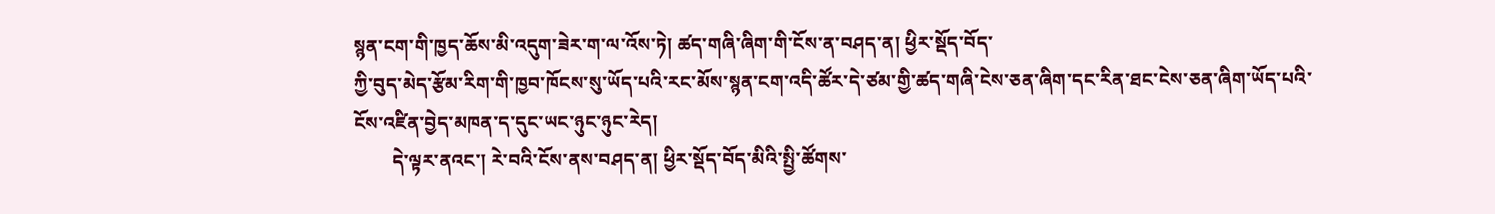སྙན་ངག་གི་ཁྱད་ཆོས་མི་འདུག་ཟེར་ག་ལ་འོས་ཏེ། ཚད་གཞི་ཞིག་གི་ངོས་ན་བཤད་ན། ཕྱིར་སྡོད་བོད་
ཀྱི་བུད་མེད་རྩོམ་རིག་གི་ཁྱབ་ཁོངས་སུ་ཡོད་པའི་རང་མོས་སྙན་ངག་འདི་ཚོར་དེ་ཙམ་གྱི་ཚད་གཞི་ངེས་ཅན་ཞིག་དང་རིན་ཐང་ངེས་ཅན་ཞིག་ཡོད་པའི་
ངོས་འཛིན་བྱེད་མཁན་ད་དུང་ཡང་ཉུང་ཉུང་རེད།
        དེ་ལྟར་ནའང་། རེ་བའི་ངོས་ནས་བཤད་ན། ཕྱིར་སྡོད་བོད་མིའི་སྤྱི་ཚོགས་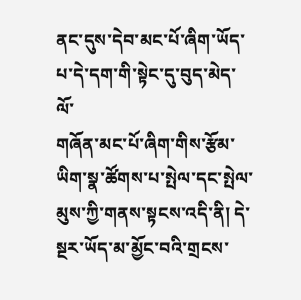ནང་དུས་དེབ་མང་པོ་ཞིག་ཡོད་པ་དེ་དག་གི་སྟེང་དུ་བུད་མེད་ལོ་
གཞོན་མང་པོ་ཞིག་གིས་རྩོམ་ཡིག་སྣ་ཚོགས་པ་སྤེལ་དང་སྤེལ་མུས་ཀྱི་གནས་སྟངས་འདི་ནི། དེ་སྔར་ཡོད་མ་མྱོང་བའི་གྲངས་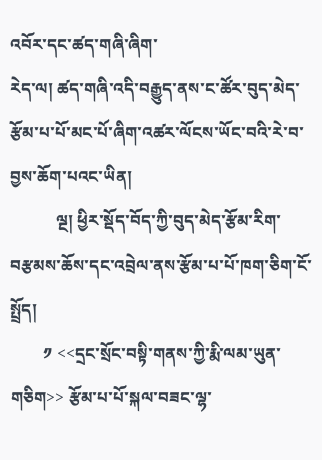འབོར་དང་ཚད་གཞི་ཞིག་
རེད་ལ། ཚད་གཞི་འདི་བརྒྱུད་ནས་ང་ཚོར་བུད་མེད་རྩོམ་པ་པོ་མང་པོ་ཞིག་འཚར་ལོངས་ཡོང་བའི་རེ་བ་བྱས་ཆོག་པའང་ཡིན།
           ལྔ། ཕྱིར་སྡོད་བོད་ཀྱི་བུད་མེད་རྩོམ་རིག་བརྩམས་ཆོས་དང་འབྲེལ་ནས་རྩོམ་པ་པོ་ཁག་ཅིག་ངོ་སྤྲོད།
        ༡ <<དྲང་སྲོང་བསྟི་གནས་ཀྱི་རྨི་ལམ་ཡུན་གཅིག>> རྩོམ་པ་པོ་སྐལ་བཟང་ལྷ་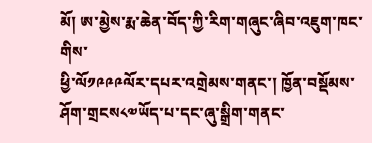མོ། ཨ་མྱེས་རྨ་ཆེན་བོད་ཀྱི་རིག་གཞུང་ཞིབ་འཇུག་ཁང་གིས་
ཕྱི་ལོ༡༩༩༩ལོར་དཔར་འགྲེམས་གནང་། ཁྱོན་བསྡོམས་ཤོག་གྲངས༨༧ཡོད་པ་དང་ཞུ་སྒྲིག་གནང་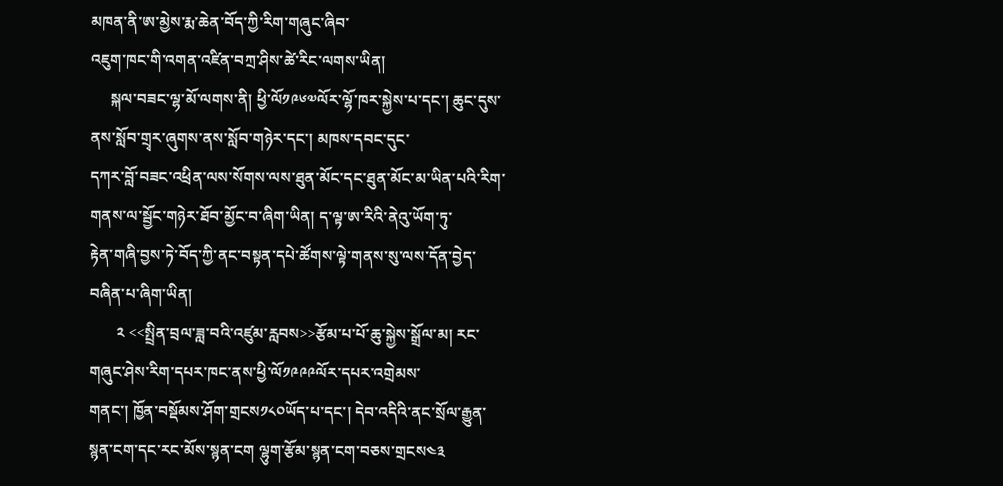མཁན་ནི་ཨ་མྱེས་རྨ་ཆེན་བོད་ཀྱི་རིག་གཞུང་ཞིབ་
འཇུག་ཁང་གི་འགན་འཛིན་བཀྲ་ཤིས་ཚེ་རིང་ལགས་ཡིན།
     སྐལ་བཟང་ལྷ་མོ་ལགས་ནི། ཕྱི་ལོ༡༩༦༧ལོར་ལྷོ་ཁར་སྐྱེས་པ་དང་། ཆུང་དུས་ནས་སློབ་གྲྭར་ཞུགས་ནས་སློབ་གཉེར་དང་། མཁས་དབང་དུང་
དཀར་བློ་བཟང་འཕྲིན་ལས་སོགས་ལས་ཐུན་མོང་དང་ཐུན་མོང་མ་ཡིན་པའི་རིག་གནས་ལ་སྦྱོང་གཉེར་ཐོབ་མྱོང་བ་ཞིག་ཡིན། ད་ལྟ་ཨ་རིའི་ནེའུ་ཡོག་ཏུ་
རྟེན་གཞི་བྱས་ཏེ་བོད་ཀྱི་ནང་བསྟན་དཔེ་ཚོགས་ལྟེ་གནས་སུ་ལས་དོན་བྱེད་བཞིན་པ་ཞིག་ཡིན།
       ༢ <<སྤྲིན་བྲལ་ཟླ་བའི་འཛུམ་རླབས>>རྩོམ་པ་པོ་ཆུ་སྐྱེས་སྒྲོལ་མ། རང་གཞུང་ཤེས་རིག་དཔར་ཁང་ནས་ཕྱི་ལོ༡༩༩༩ལོར་དཔར་འགྲེམས་
གནང་། ཁྱོན་བསྡོམས་ཤོག་གྲངས༡༨༠ཡོད་པ་དང་། དེབ་འདིའི་ནང་སྲོལ་རྒྱུན་སྙན་ངག་དང་རང་མོས་སྙན་ངག ལྷུག་རྩོམ་སྙན་ངག་བཅས་གྲངས༤༣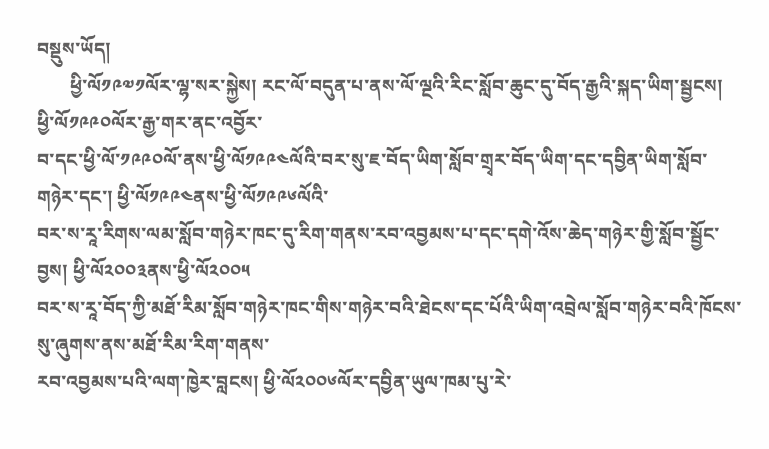བསྡུས་ཡོད།
       ཕྱི་ལོ༡༩༧༡ལོར་ལྷ་སར་སྐྱེས། རང་ལོ་བདུན་པ་ནས་ལོ་ལྔའི་རིང་སློབ་ཆུང་དུ་བོད་རྒྱའི་སྐད་ཡིག་སྦྱངས། ཕྱི་ལོ༡༩༩༠ལོར་རྒྱ་གར་ནང་འབྱོར་
བ་དང་ཕྱི་ལོ་༡༩༩༠ལོ་ནས་ཕྱི་ལོ༡༩༩༤ལོའི་བར་སུ་ཇ་བོད་ཡིག་སློབ་གྲྭར་བོད་ཡིག་དང་དབྱིན་ཡིག་སློབ་གཉེར་དང་། ཕྱི་ལོ༡༩༩༤ནས་ཕྱི་ལོ༡༩༩༦ལོའི་
བར་ས་རཱ་རིགས་ལམ་སློབ་གཉེར་ཁང་དུ་རིག་གནས་རབ་འབྱམས་པ་དང་དགེ་འོས་ཆེད་གཉེར་གྱི་སློབ་སྦྱོང་བྱས། ཕྱི་ལོ༢༠༠༣ནས་ཕྱི་ལོ༢༠༠༥
བར་ས་རཱ་བོད་ཀྱི་མཐོ་རིམ་སློབ་གཉེར་ཁང་གིས་གཉེར་བའི་ཐེངས་དང་པོའི་ཡིག་འབྲེལ་སློབ་གཉེར་བའི་ཁོངས་སུ་ཞུགས་ནས་མཐོ་རིམ་རིག་གནས་
རབ་འབྱམས་པའི་ལག་ཁྱེར་བླངས། ཕྱི་ལོ༢༠༠༦ལོར་དབྱིན་ཡུལ་ཁམ་པུ་རེ་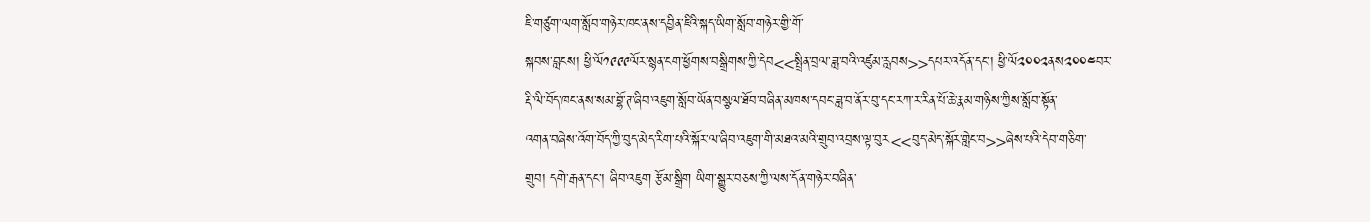ཇི་གཙུག་ལག་སློབ་གཉེར་ཁང་ནས་དབྱིན་ཇིའི་སྐད་ཡིག་སློབ་གཉེར་གྱི་གོ་
སྐབས་བླངས། ཕྱི་ལོ༡༩༩༩ལོར་སྙན་ངག་ཕྱོགས་བསྒྲིགས་ཀྱི་དེབ<<སྤྲིན་བྲལ་ཟླ་བའི་འཛུམ་རླབས>>དཔར་འདོན་དང་། ཕྱི་ལོ༢༠༠༢ནས༢༠༠༤བར་
རྡི་ལི་བོད་ཁང་ནས་སམ་བྷོ་ཊ་ཞིབ་འཇུག་སློབ་ཡོན་བསྩལ་ཐོབ་བཞིན་མཁས་དབང་ཟླ་བ་ནོར་བུ་དང་རཀ་ར་རིན་པོ་ཆེ་རྣམ་གཉིས་ཀྱིས་སློབ་སྟོན་
འགན་བཞེས་འོག་བོད་ཀྱི་བུད་མེད་རིག་པའི་སྐོར་ལ་ཞིབ་འཇུག་གི་མཐའ་མའི་གྲུབ་འབྲས་ལྟ་བུར<<བུད་མེད་སྐོར་གླེང་བ>>ཞེས་པའི་དེབ་གཅིག་
གྲུབ། དགེ་རྒན་དང་། ཞིབ་འཇུག རྩོམ་སྒྲིག ཡིག་སྒྱུར་བཅས་ཀྱི་ལས་དོན་གཉེར་བཞིན་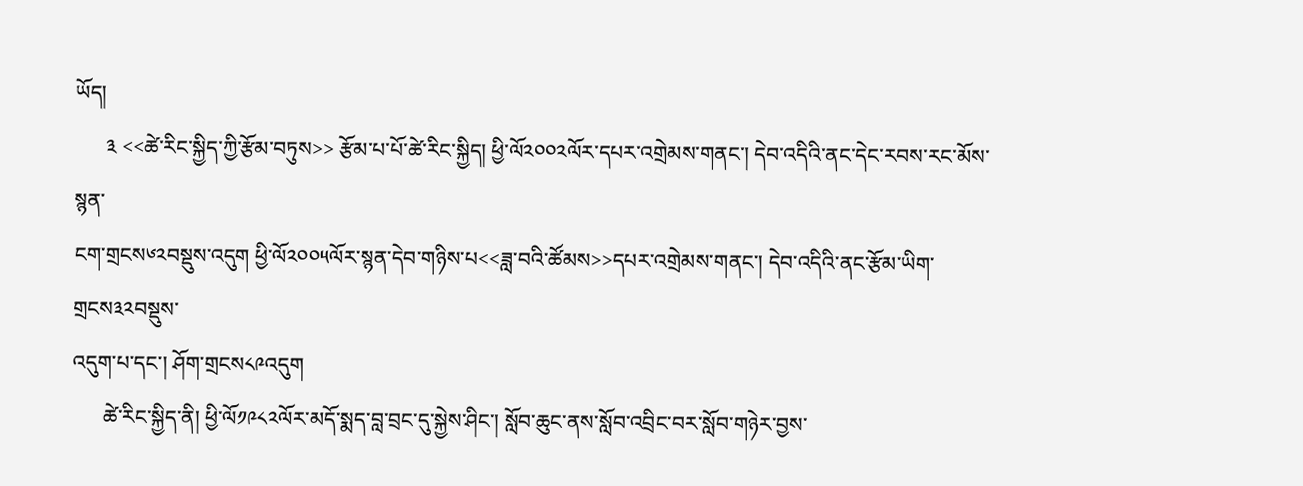ཡོད།
      ༣ <<ཚེ་རིང་སྐྱིད་ཀྱི་རྩོམ་བཏུས>> རྩོམ་པ་པོ་ཚེ་རིང་སྐྱིད། ཕྱི་ལོ༢༠༠༢ལོར་དཔར་འགྲེམས་གནང་། དེབ་འདིའི་ནང་དེང་རབས་རང་མོས་སྙན་
ངག་གྲངས༦༢བསྡུས་འདུག ཕྱི་ལོ༢༠༠༥ལོར་སྙན་དེབ་གཉིས་པ<<ཟླ་བའི་ཚོམས>>དཔར་འགྲེམས་གནང་། དེབ་འདིའི་ནང་རྩོམ་ཡིག་གྲངས༣༢བསྡུས་
འདུག་པ་དང་། ཤོག་གྲངས༨༩འདུག
      ཚེ་རིང་སྐྱིད་ནི། ཕྱི་ལོ༡༩༨༢ལོར་མདོ་སྨད་བླ་བྲང་དུ་སྐྱེས་ཤིང་། སློབ་ཆུང་ནས་སློབ་འབྲིང་བར་སློབ་གཉེར་བྱས་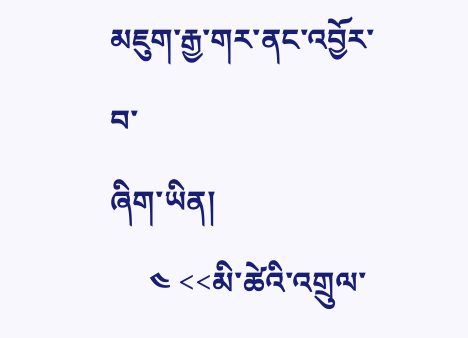མཇུག་རྒྱ་གར་ནང་འབྱོར་བ་
ཞིག་ཡིན།
     ༤ <<མི་ཚེའི་འགྲུལ་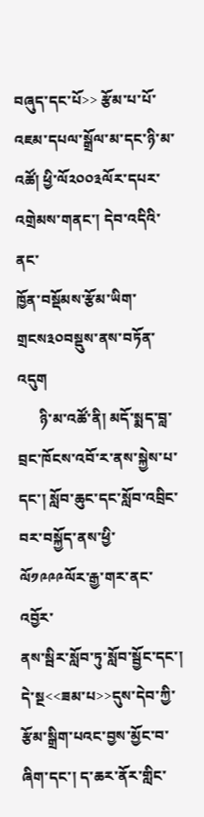བཞུད་དང་པོ>> རྩོམ་པ་པོ་འཇམ་དཔལ་སྒྲོལ་མ་དང་ཉི་མ་འཚོ། ཕྱི་ལོ༢༠༠༣ལོར་དཔར་འགྲེམས་གནང་། དེབ་འདིའི་ནང་
ཁྱོན་བསྡོམས་རྩོམ་ཡིག་གྲངས༣༠བསྡུས་ནས་བཏོན་འདུག
      ཉི་མ་འཚོ་ནི། མདོ་སྨད་བླ་བྲང་ཁོངས་འབོ་ར་ནས་སྐྱེས་པ་དང་། སློབ་ཆུང་དང་སློབ་འབྲིང་བར་བསྐྱོད་ནས་ཕྱི་ལོ༡༩༩༩ལོར་རྒྱ་གར་ནང་འབྱོར་
ནས་སྦིར་སློབ་ཏུ་སློབ་སྦྱོང་དང་། དེ་སྔ<<ཟམ་པ>>དུས་དེབ་ཀྱི་རྩོམ་སྒྲིག་པའང་བྱས་མྱོང་བ་ཞིག་དང་། ད་ཆར་ནོར་གླིང་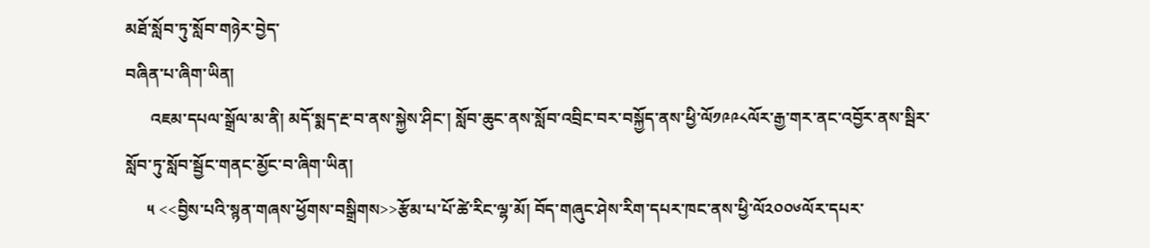མཐོ་སློབ་ཏུ་སློབ་གཉེར་བྱེད་
བཞིན་པ་ཞིག་ཡིན།
      འཇམ་དཔལ་སྒྲོལ་མ་ནི། མདོ་སྨད་རྔ་བ་ནས་སྐྱེས་ཤིང་། སློབ་ཆུང་ནས་སློབ་འབྲིང་བར་བསྐྱོད་ནས་ཕྱི་ལོ༡༩༩༨ལོར་རྒྱ་གར་ནང་འབྱོར་ནས་སྦིར་
སློབ་ཏུ་སློབ་སྦྱོང་གནང་མྱོང་བ་ཞིག་ཡིན།
     ༥ <<བྱིས་པའི་སྙན་གཞས་ཕྱོགས་བསྒྲིགས>>རྩོམ་པ་པོ་ཚེ་རིང་ལྷ་མོ། བོད་གཞུང་ཤེས་རིག་དཔར་ཁང་ནས་ཕྱི་ལོ༢༠༠༦ལོར་དཔར་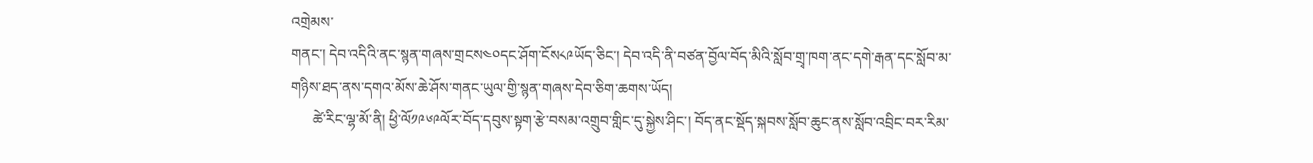འགྲེམས་
གནང་། དེབ་འདིའི་ནང་སྙན་གཞས་གྲངས༤༠དང་ཤོག་ངོས༨༩ཡོད་ཅིང་། དེབ་འདི་ནི་བཙན་བྱོལ་བོད་མིའི་སློབ་གྲྭ་ཁག་ནང་དགེ་རྒན་དང་སློབ་མ་
གཉིས་ཐད་ནས་དགའ་མོས་ཆེ་ཤོས་གནང་ཡུལ་གྱི་སྙན་གཞས་དེབ་ཅིག་ཆགས་ཡོད།
      ཚེ་རིང་ལྷ་མོ་ནི། ཕྱི་ལོ༡༩༦༩ལོར་བོད་དབུས་སྟག་རྩེ་བསམ་འགྲུབ་གླིང་དུ་སྐྱེས་ཤིང་། བོད་ནང་སྡོད་སྐབས་སློབ་ཆུང་ནས་སློབ་འབྲིང་བར་རིམ་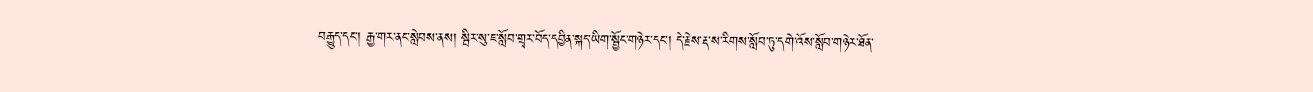བརྒྱུད་དང་། རྒྱ་གར་ནང་སླེབས་ནས། སྦིར་སུ་ཇ་སློབ་གྲྭར་བོད་དབྱིན་སྐད་ཡིག་སྦྱོང་གཉེར་དང་། དེ་རྗེས་རྡ་ས་རིགས་སློབ་ཏུ་དགེ་འོས་སློབ་གཉེར་ཐོན་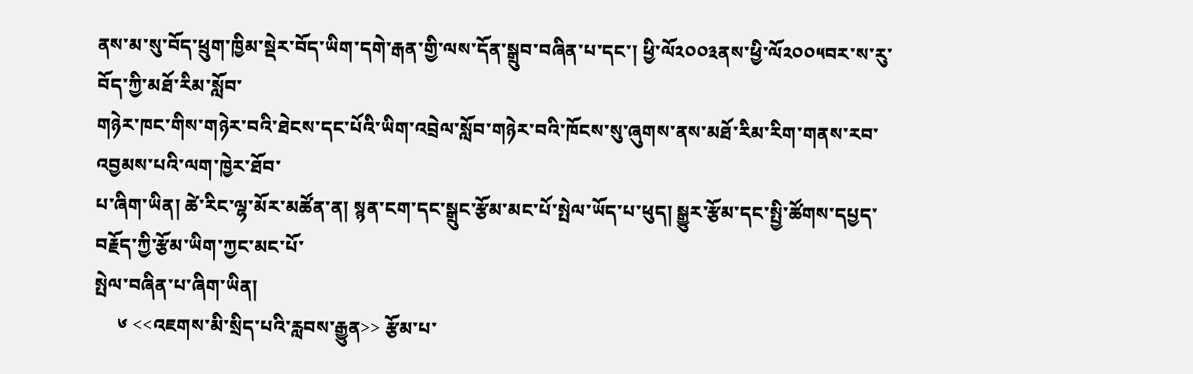ནས་མ་སུ་བོད་ཕྲུག་ཁྱིམ་སྡེར་བོད་ཡིག་དགེ་རྒན་གྱི་ལས་དོན་སྒྲུབ་བཞིན་པ་དང་། ཕྱི་ལོ༢༠༠༣ནས་ཕྱི་ལོ༢༠༠༥བར་ས་རུ་བོད་ཀྱི་མཐོ་རིམ་སློབ་
གཉེར་ཁང་གིས་གཉེར་བའི་ཐེངས་དང་པོའི་ཡིག་འབྲེལ་སློབ་གཉེར་བའི་ཁོངས་སུ་ཞུགས་ནས་མཐོ་རིམ་རིག་གནས་རབ་འབྱམས་པའི་ལག་ཁྱེར་ཐོབ་
པ་ཞིག་ཡིན། ཚེ་རིང་ལྷ་མོར་མཚོན་ན། སྙན་ངག་དང་སྒྲུང་རྩོམ་མང་པོ་སྤེལ་ཡོད་པ་ཕུད། སྒྱུར་རྩོམ་དང་སྤྱི་ཚོགས་དཔྱད་བརྗོད་ཀྱི་རྩོམ་ཡིག་ཀྱང་མང་པོ་
སྤེལ་བཞིན་པ་ཞིག་ཡིན།
     ༦ <<འཇགས་མི་སྲིད་པའི་རླབས་རྒྱུན>> རྩོམ་པ་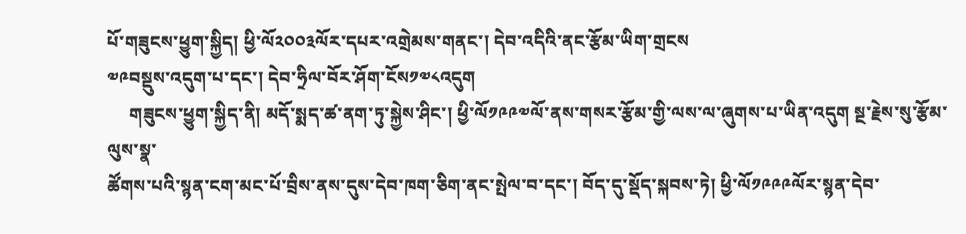པོ་གཟུངས་ཕྱུག་སྐྱིད། ཕྱི་ལོ༢༠༠༣ལོར་དཔར་འགྲེམས་གནང་། དེབ་འདིའི་ནང་རྩོམ་ཡིག་གྲངས
༧༩བསྡུས་འདུག་པ་དང་། དེབ་ཧྲིལ་བོར་ཤོག་ངོས༡༧༨འདུག
     གཟུངས་ཕྱུག་སྐྱིད་ནི། མདོ་སྨད་ཚ་ནག་ཏུ་སྐྱེས་ཤིང་། ཕྱི་ལོ༡༩༩༧ལོ་ནས་གསར་རྩོམ་གྱི་ལས་ལ་ཞུགས་པ་ཡིན་འདུག སྔ་རྗེས་སུ་རྩོམ་ལུས་སྣ་
ཚོགས་པའི་སྙན་ངག་མང་པོ་བྲིས་ནས་དུས་དེབ་ཁག་ཅིག་ནང་སྤེལ་བ་དང་། བོད་དུ་སྡོད་སྐབས་ཏེ། ཕྱི་ལོ༡༩༩༩ལོར་སྙན་དེབ་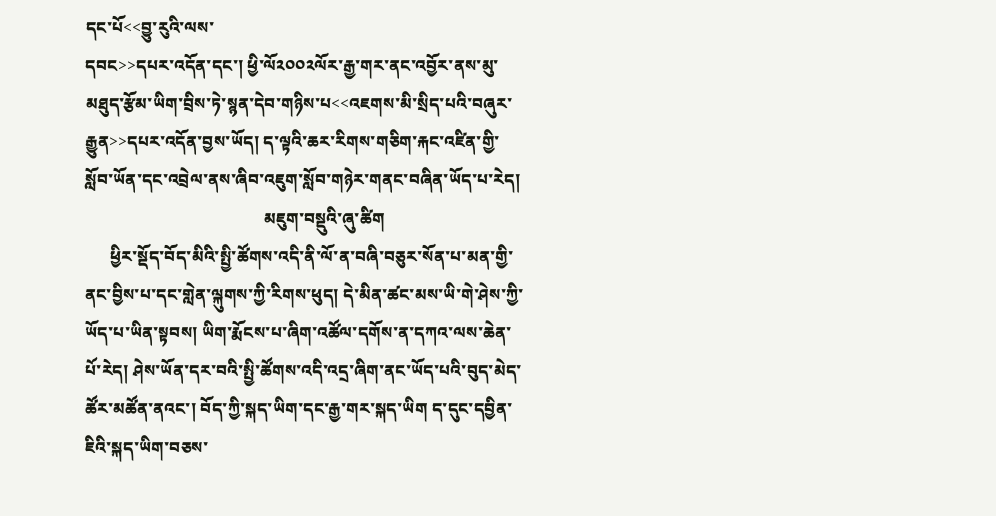དང་པོ<<བྱུ་རུའི་ལས་
དབང>>དཔར་འདོན་དང་། ཕྱི་ལོ༢༠༠༢ལོར་རྒྱ་གར་ནང་འབྱོར་ནས་མུ་མཐུད་རྩོམ་ཡིག་བྲིས་ཏེ་སྙན་དེབ་གཉིས་པ<<འཇགས་མི་སྲིད་པའི་བཞུར་
རྒྱུན>>དཔར་འདོན་བྱས་ཡོད། ད་ལྟའི་ཆར་རིགས་གཅིག་རྐང་འཛིན་གྱི་སློབ་ཡོན་དང་འབྲེལ་ནས་ཞིབ་འཇུག་སློབ་གཉེར་གནང་བཞིན་ཡོད་པ་རེད།
                                           མཇུག་བསྡུའི་ཞུ་ཚིག
      ཕྱིར་སྡོད་བོད་མིའི་སྤྱི་ཚོགས་འདི་ནི་ལོ་ན་བཞི་བཅུར་སོན་པ་མན་གྱི་ནང་བྱིས་པ་དང་གླེན་ལྐུགས་ཀྱི་རིགས་ཕུད། དེ་མིན་ཚང་མས་ཡི་གེ་ཤེས་ཀྱི་
ཡོད་པ་ཡིན་སྟབས། ཡིག་རྨོངས་པ་ཞིག་འཚོལ་དགོས་ན་དཀའ་ལས་ཆེན་པོ་རེད། ཤེས་ཡོན་དར་བའི་སྤྱི་ཚོགས་འདི་འདྲ་ཞིག་ནང་ཡོད་པའི་བུད་མེད་
ཚོར་མཚོན་ནའང་། བོད་ཀྱི་སྐད་ཡིག་དང་རྒྱ་གར་སྐད་ཡིག ད་དུང་དབྱིན་ཇིའི་སྐད་ཡིག་བཅས་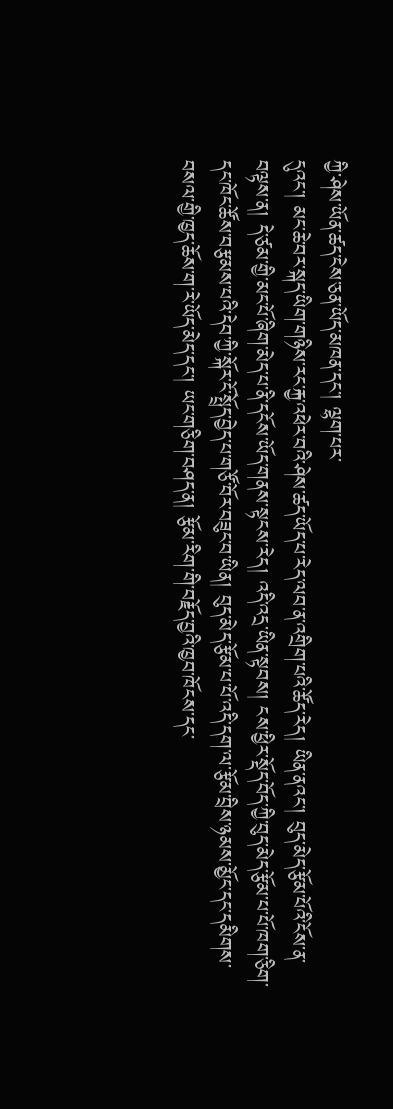ཀྱི་ཤེས་ཡོན་ཚད་ངེས་ཅན་ཡོད་མཁན་དང་། ལྷག་པར་
དུའང་། མང་ཆེ་བར་སྐད་ཡིག་གཉིས་རང་རྐྱ་འཕེར་བའི་ཤེས་ཚད་ཡོད་པ་རེད་ལབ་ན་འགྲིག་པའི་ཚོད་རེད། ཡིན་ནའང་། བུད་མེད་རྩོམ་པོའི་ངོས་ན་
བལྟས་ན། དེ་ཙམ་གྱི་མང་པོ་ཞིག་མེད་པ་ནི་དངོས་ཡོད་གནས་སྟངས་རེད། འདི་འདྲ་ཡིན་སྟབས། ངས་ཕྱིར་སྡོད་བོད་ཀྱི་བུད་མེད་རྩོམ་པ་པོ་ཁག་ཅིག་
དང་ཁོང་ཚོས་བརྩམས་པའི་དེབ་ཀྱི་སྐོར་ངོ་སྤྲོད་བྱེད་པ་གཙོ་བོར་བཟུང་བ་ཡིན། བུད་མེད་རྩོམ་པ་པོ་འདི་དག་ལ་རྩོམ་བྲིས་ཉམས་མྱོང་དང་དམིགས་
བསལ་གྱི་ཁྱད་ཆོས་ག་རེ་ཡོད་མེད་དང་། ཡང་གཅིག་བཤད་ན། རྩོམ་རིག་གི་བརྗོད་བྱའི་ཁྱབ་ཁོངས་དང་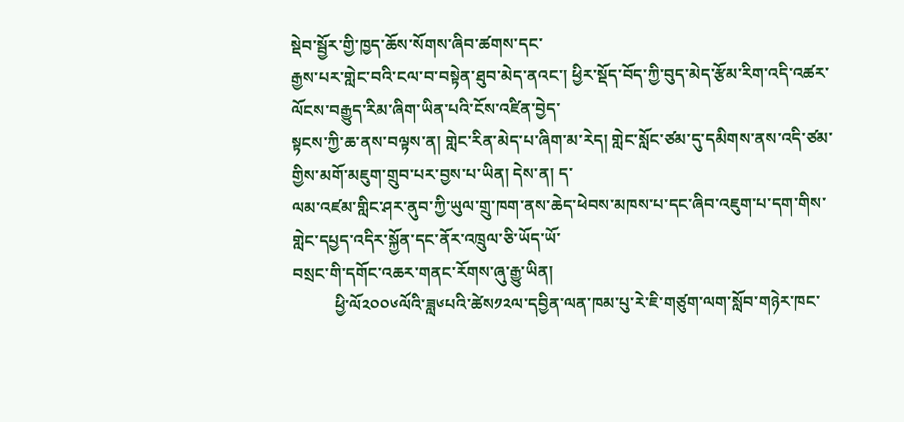སྡེབ་སྦྱོར་གྱི་ཁྱད་ཆོས་སོགས་ཞིབ་ཚགས་དང་
རྒྱས་པར་གླེང་བའི་ངལ་བ་བསྟེན་ཐུབ་མེད་ནའང་། ཕྱིར་སྡོད་བོད་ཀྱི་བུད་མེད་རྩོམ་རིག་འདི་འཚར་ལོངས་བརྒྱུད་རིམ་ཞིག་ཡིན་པའི་ངོས་འཛིན་བྱེད་
སྟངས་ཀྱི་ཆ་ནས་བལྟས་ན། གླེང་རིན་མེད་པ་ཞིག་མ་རེད། གླེང་སློང་ཙམ་དུ་དམིགས་ནས་འདི་ཙམ་གྱིས་མགོ་མཇུག་གྲུབ་པར་བྱས་པ་ཡིན། དེས་ན། ད་
ལམ་འཛམ་གླིང་ཤར་ནུབ་ཀྱི་ཡུལ་གྲུ་ཁག་ནས་ཆེད་ཕེབས་མཁས་པ་དང་ཞིབ་འཇུག་པ་དག་གིས་གླེང་དཔྱད་འདིར་སྐྱོན་དང་ནོར་འཁྲུལ་ཅི་ཡོད་ཡོ་
བསྲང་གི་དགོང་འཆར་གནང་རོགས་ཞུ་རྒྱུ་ཡིན།
          ཕྱི་ལོ༢༠༠༦ལོའི་ཟླ༦པའི་ཚེས༡༢ལ་དབྱིན་ལན་ཁམ་པུ་རེ་ཇི་གཙུག་ལག་སློབ་གཉེར་ཁང་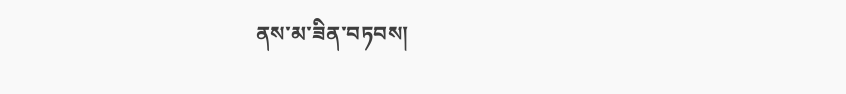ནས་མ་ཟིན་བཏབས།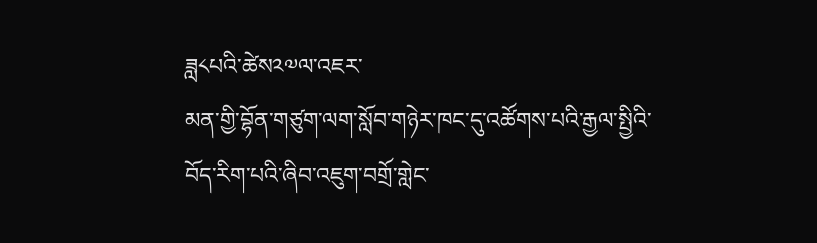ཟླ༨པའི་ཚེས༢༧ལ་འཇར་
མན་གྱི་བྷོན་གཙུག་ལག་སློབ་གཉེར་ཁང་དུ་འཚོགས་པའི་རྒྱལ་སྤྱིའི་བོད་རིག་པའི་ཞིབ་འཇུག་བགྲོ་གླེང་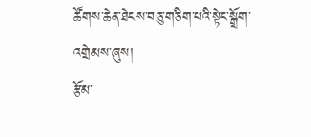ཚོགས་ཆེན་ཐེངས་བཅུ་གཅིག་པའི་སྟེང་སྒྲོག་
འགྲེམས་ཞུས།
རྩོམ་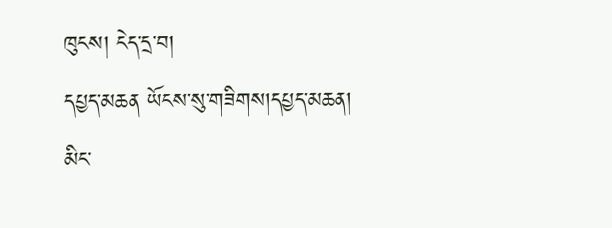ཁུངས། ངེད་དྲ་བ།
དཔྱད་མཆན ཡོངས་སུ་གཟིགས།དཔྱད་མཆན།
མིང་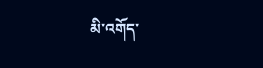མི་འགོད་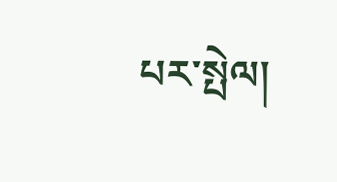པར་སྤེལ།